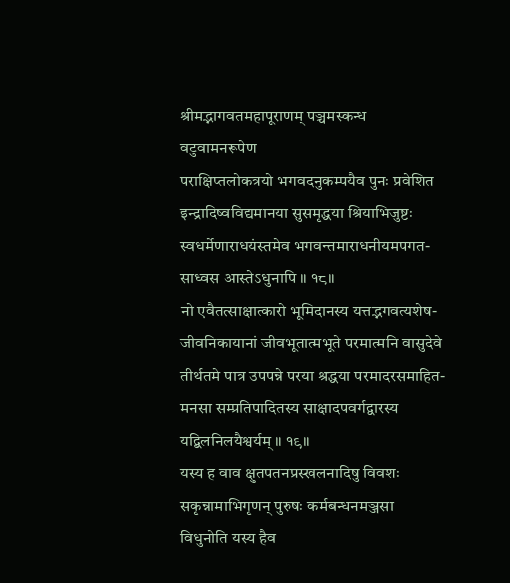श्रीमद्भागवतमहापूराणम् पञ्चमस्कन्ध
वटुवामनरूपेण
पराक्षिप्तलोकत्रयो भगवदनुकम्पयैव पुनः प्रवेशित
इन्द्रादिष्वविद्यमानया सुसमृद्धया श्रियाभिजुष्टः
स्वधर्मेणाराधयंस्तमेव भगवन्तमाराधनीयमपगत-
साध्वस आस्तेऽधुनापि ॥ १८॥
नो एवैतत्साक्षात्कारो भूमिदानस्य यत्तद्भगवत्यशेष-
जीवनिकायानां जीवभूतात्मभूते परमात्मनि वासुदेवे
तीर्थतमे पात्र उपपन्ने परया श्रद्धया परमादरसमाहित-
मनसा सम्प्रतिपादितस्य साक्षादपवर्गद्वारस्य
यद्बिलनिलयैश्वर्यम् ॥ १९॥
यस्य ह वाव क्षुतपतनप्रस्खलनादिषु विवशः
सकृन्नामाभिगृणन् पुरुषः कर्मबन्धनमञ्जसा
विधुनोति यस्य हैव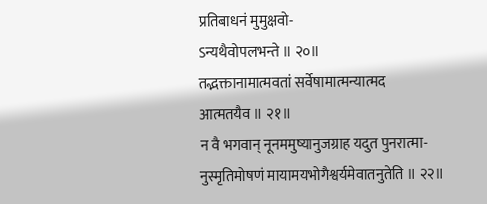प्रतिबाधनं मुमुक्षवो-
ऽन्यथैवोपलभन्ते ॥ २०॥
तद्भक्तानामात्मवतां सर्वेषामात्मन्यात्मद
आत्मतयैव ॥ २१॥
न वै भगवान् नूनममुष्यानुजग्राह यदुत पुनरात्मा-
नुस्मृतिमोषणं मायामयभोगैश्वर्यमेवातनुतेति ॥ २२॥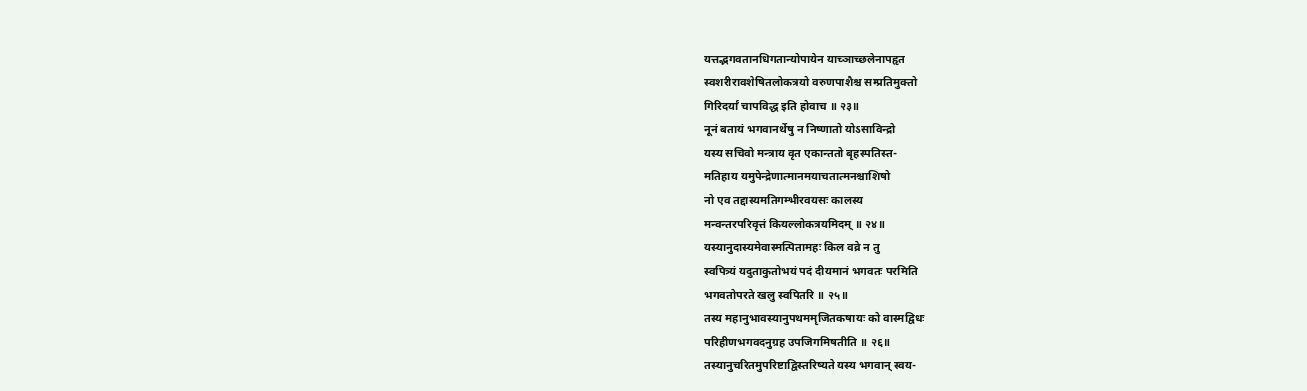यत्तद्भगवतानधिगतान्योपायेन याच्ञाच्छलेनापहृत
स्वशरीरावशेषितलोकत्रयो वरुणपाशैश्च सम्प्रतिमुक्तो
गिरिदर्यां चापविद्ध इति होवाच ॥ २३॥
नूनं बतायं भगवानर्थेषु न निष्णातो योऽसाविन्द्रो
यस्य सचिवो मन्त्राय वृत एकान्ततो बृहस्पतिस्त-
मतिहाय यमुपेन्द्रेणात्मानमयाचतात्मनश्चाशिषो
नो एव तद्दास्यमतिगम्भीरवयसः कालस्य
मन्वन्तरपरिवृत्तं कियल्लोकत्रयमिदम् ॥ २४॥
यस्यानुदास्यमेवास्मत्पितामहः किल वव्रे न तु
स्वपित्र्यं यदुताकुतोभयं पदं दीयमानं भगवतः परमिति
भगवतोपरते खलु स्वपितरि ॥ २५॥
तस्य महानुभावस्यानुपथममृजितकषायः को वास्मद्विधः
परिहीणभगवदनुग्रह उपजिगमिषतीति ॥ २६॥
तस्यानुचरितमुपरिष्टाद्विस्तरिष्यते यस्य भगवान् स्वय-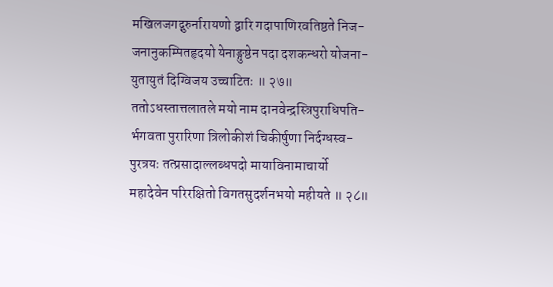मखिलजगद्गुरुर्नारायणो द्वारि गदापाणिरवतिष्ठते निज-
जनानुकम्पितहृदयो येनाङ्गुष्ठेन पदा दशकन्धरो योजना-
युतायुतं दिग्विजय उच्चाटितः ॥ २७॥
ततोऽधस्तात्तलातले मयो नाम दानवेन्द्रस्त्रिपुराधिपति-
र्भगवता पुरारिणा त्रिलोकीशं चिकीर्षुणा निर्दग्धस्व-
पुरत्रयः तत्प्रसादाल्लब्धपदो मायाविनामाचार्यो
महादेवेन परिरक्षितो विगतसुदर्शनभयो महीयते ॥ २८॥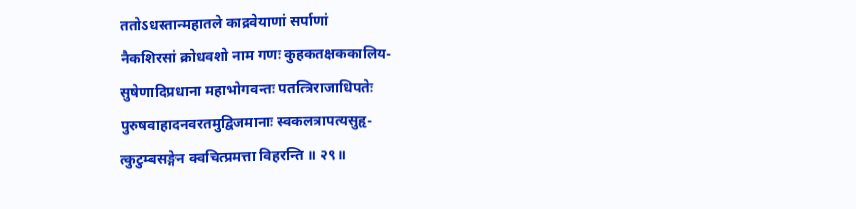ततोऽधस्तान्महातले काद्रवेयाणां सर्पाणां
नैकशिरसां क्रोधवशो नाम गणः कुहकतक्षककालिय-
सुषेणादिप्रधाना महाभोगवन्तः पतत्त्रिराजाधिपतेः
पुरुषवाहादनवरतमुद्विजमानाः स्वकलत्रापत्यसुहृ-
त्कुटुम्बसङ्गेन क्वचित्प्रमत्ता विहरन्ति ॥ २९॥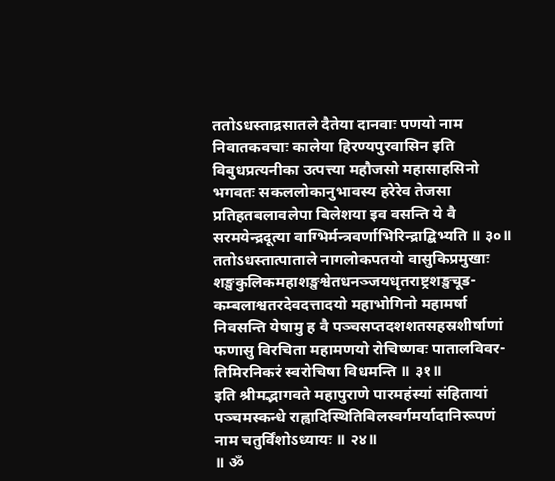ततोऽधस्ताद्रसातले दैतेया दानवाः पणयो नाम
निवातकवचाः कालेया हिरण्यपुरवासिन इति
विबुधप्रत्यनीका उत्पत्त्या महौजसो महासाहसिनो
भगवतः सकललोकानुभावस्य हरेरेव तेजसा
प्रतिहतबलावलेपा बिलेशया इव वसन्ति ये वै
सरमयेन्द्रदूत्या वाग्भिर्मन्त्रवर्णाभिरिन्द्राद्बिभ्यति ॥ ३०॥
ततोऽधस्तात्पाताले नागलोकपतयो वासुकिप्रमुखाः
शङ्खकुलिकमहाशङ्खश्वेतधनञ्जयधृतराष्ट्रशङ्खचूड-
कम्बलाश्वतरदेवदत्तादयो महाभोगिनो महामर्षा
निवसन्ति येषामु ह वै पञ्चसप्तदशशतसहस्रशीर्षाणां
फणासु विरचिता महामणयो रोचिष्णवः पातालविवर-
तिमिरनिकरं स्वरोचिषा विधमन्ति ॥ ३१॥
इति श्रीमद्भागवते महापुराणे पारमहंस्यां संहितायां
पञ्चमस्कन्धे राह्वादिस्थितिबिलस्वर्गमर्यादानिरूपणं
नाम चतुर्विंशोऽध्यायः ॥ २४॥
॥ ॐ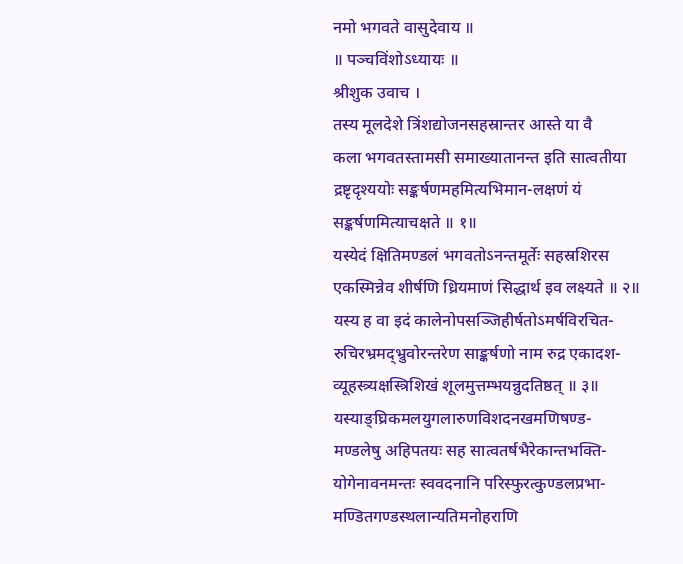नमो भगवते वासुदेवाय ॥
॥ पञ्चविंशोऽध्यायः ॥
श्रीशुक उवाच ।
तस्य मूलदेशे त्रिंशद्योजनसहस्रान्तर आस्ते या वै
कला भगवतस्तामसी समाख्यातानन्त इति सात्वतीया
द्रष्टृदृश्ययोः सङ्कर्षणमहमित्यभिमान-लक्षणं यं
सङ्कर्षणमित्याचक्षते ॥ १॥
यस्येदं क्षितिमण्डलं भगवतोऽनन्तमूर्तेः सहस्रशिरस
एकस्मिन्नेव शीर्षणि ध्रियमाणं सिद्धार्थ इव लक्ष्यते ॥ २॥
यस्य ह वा इदं कालेनोपसञ्जिहीर्षतोऽमर्षविरचित-
रुचिरभ्रमद्भ्रुवोरन्तरेण साङ्कर्षणो नाम रुद्र एकादश-
व्यूहस्त्र्यक्षस्त्रिशिखं शूलमुत्तम्भयन्नुदतिष्ठत् ॥ ३॥
यस्याङ्घ्रिकमलयुगलारुणविशदनखमणिषण्ड-
मण्डलेषु अहिपतयः सह सात्वतर्षभैरेकान्तभक्ति-
योगेनावनमन्तः स्ववदनानि परिस्फुरत्कुण्डलप्रभा-
मण्डितगण्डस्थलान्यतिमनोहराणि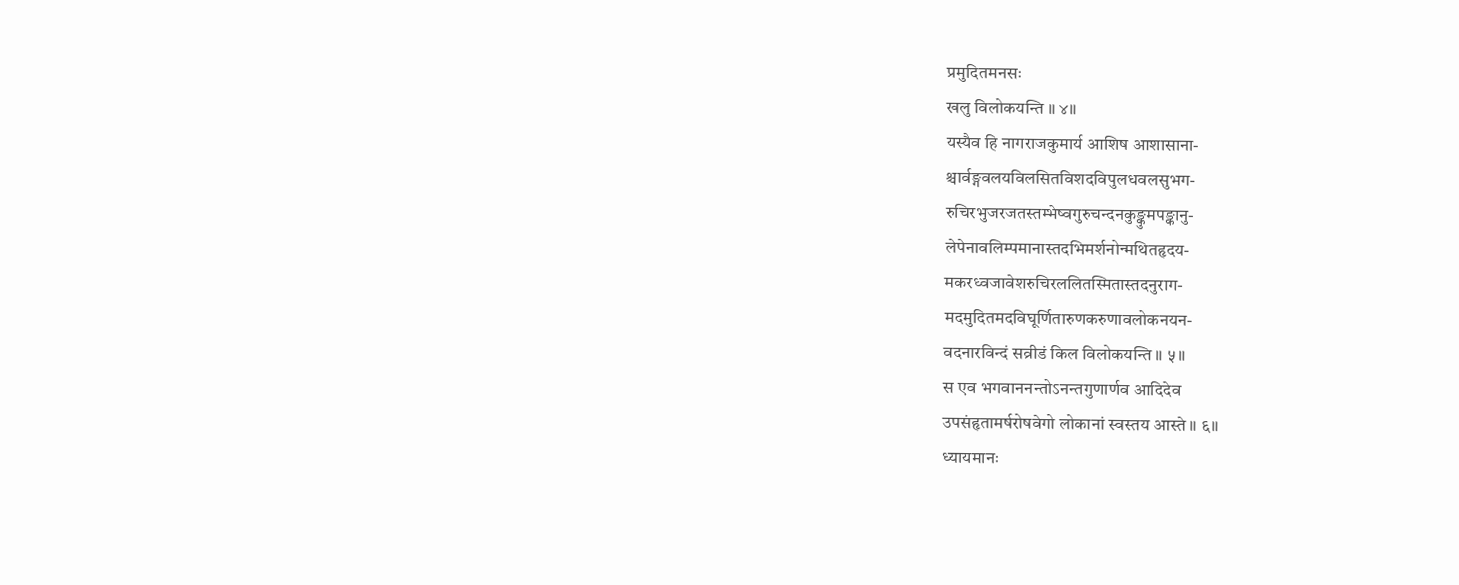प्रमुदितमनसः
खलु विलोकयन्ति ॥ ४॥
यस्यैव हि नागराजकुमार्य आशिष आशासाना-
श्चार्वङ्गवलयविलसितविशदविपुलधवलसुभग-
रुचिरभुजरजतस्तम्भेष्वगुरुचन्दनकुङ्कुमपङ्कानु-
लेपेनावलिम्पमानास्तदभिमर्शनोन्मथितहृदय-
मकरध्वजावेशरुचिरललितस्मितास्तदनुराग-
मदमुदितमदविघूर्णितारुणकरुणावलोकनयन-
वदनारविन्दं सव्रीडं किल विलोकयन्ति ॥ ५॥
स एव भगवाननन्तोऽनन्तगुणार्णव आदिदेव
उपसंहृतामर्षरोषवेगो लोकानां स्वस्तय आस्ते ॥ ६॥
ध्यायमानः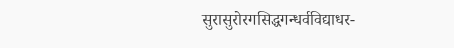सुरासुरोरगसिद्धगन्धर्वविद्याधर-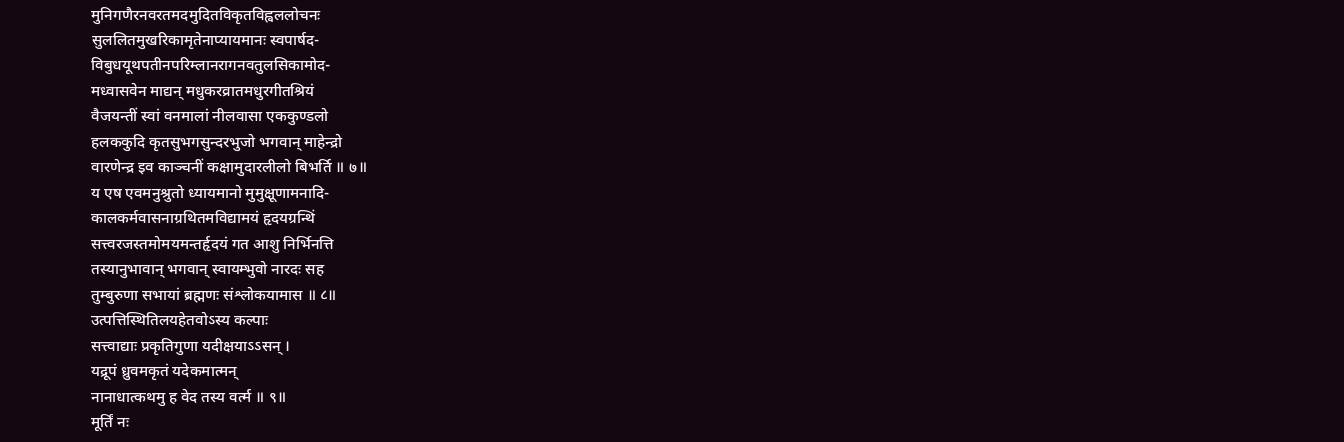मुनिगणैरनवरतमदमुदितविकृतविह्वललोचनः
सुललितमुखरिकामृतेनाप्यायमानः स्वपार्षद-
विबुधयूथपतीनपरिम्लानरागनवतुलसिकामोद-
मध्वासवेन माद्यन् मधुकरव्रातमधुरगीतश्रियं
वैजयन्तीं स्वां वनमालां नीलवासा एककुण्डलो
हलककुदि कृतसुभगसुन्दरभुजो भगवान् माहेन्द्रो
वारणेन्द्र इव काञ्चनीं कक्षामुदारलीलो बिभर्ति ॥ ७॥
य एष एवमनुश्रुतो ध्यायमानो मुमुक्षूणामनादि-
कालकर्मवासनाग्रथितमविद्यामयं हृदयग्रन्थिं
सत्त्वरजस्तमोमयमन्तर्हृदयं गत आशु निर्भिनत्ति
तस्यानुभावान् भगवान् स्वायम्भुवो नारदः सह
तुम्बुरुणा सभायां ब्रह्मणः संश्लोकयामास ॥ ८॥
उत्पत्तिस्थितिलयहेतवोऽस्य कल्पाः
सत्त्वाद्याः प्रकृतिगुणा यदीक्षयाऽऽसन् ।
यद्रूपं ध्रुवमकृतं यदेकमात्मन्
नानाधात्कथमु ह वेद तस्य वर्त्म ॥ ९॥
मूर्तिं नः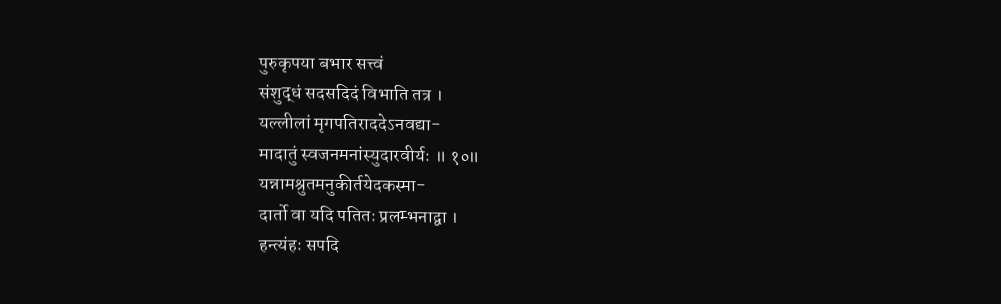पुरुकृपया बभार सत्त्वं
संशुद्धं सदसदिदं विभाति तत्र ।
यल्लीलां मृगपतिराददेऽनवद्या-
मादातुं स्वजनमनांस्युदारवीर्यः ॥ १०॥
यन्नामश्रुतमनुकीर्तयेदकस्मा-
दार्तो वा यदि पतितः प्रलम्भनाद्वा ।
हन्त्यंहः सपदि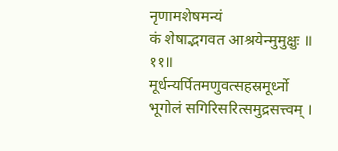नृणामशेषमन्यं
कं शेषाद्भगवत आश्रयेन्मुमुक्षुः ॥ ११॥
मूर्धन्यर्पितमणुवत्सहस्रमूर्ध्नो
भूगोलं सगिरिसरित्समुद्रसत्त्वम् ।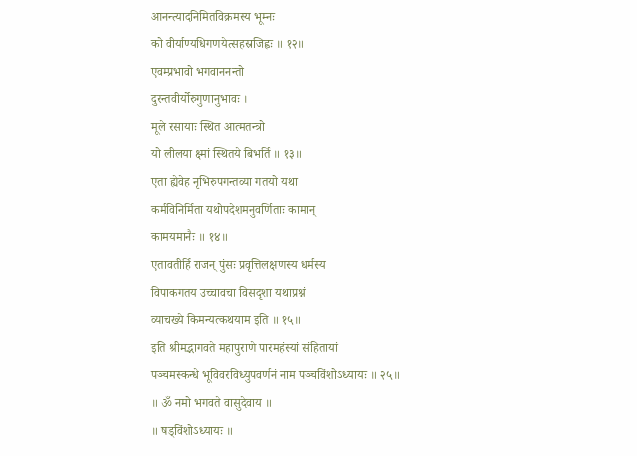आनन्त्यादनिमितविक्रमस्य भूम्नः
को वीर्याण्यधिगणयेत्सहस्रजिह्वः ॥ १२॥
एवम्प्रभावो भगवाननन्तो
दुरन्तवीर्योरुगुणानुभावः ।
मूले रसायाः स्थित आत्मतन्त्रो
यो लीलया क्ष्मां स्थितये बिभर्ति ॥ १३॥
एता ह्येवेह नृभिरुपगन्तव्या गतयो यथा
कर्मविनिर्मिता यथोपदेशमनुवर्णिताः कामान्
कामयमानैः ॥ १४॥
एतावतीर्हि राजन् पुंसः प्रवृत्तिलक्षणस्य धर्मस्य
विपाकगतय उच्चावचा विसदृशा यथाप्रश्नं
व्याचख्ये किमन्यत्कथयाम इति ॥ १५॥
इति श्रीमद्भागवते महापुराणे पारमहंस्यां संहितायां
पञ्चमस्कन्धे भूविवरविध्युपवर्णनं नाम पञ्चविंशोऽध्यायः ॥ २५॥
॥ ॐ नमो भगवते वासुदेवाय ॥
॥ षड्विंशोऽध्यायः ॥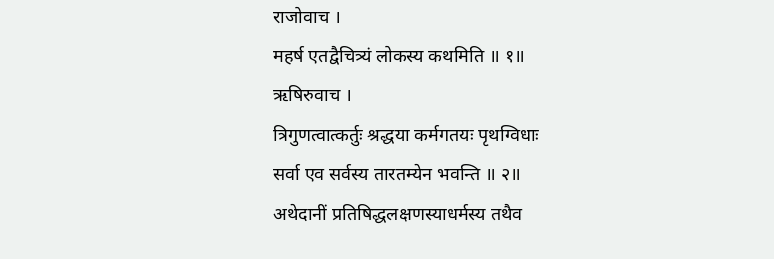राजोवाच ।
महर्ष एतद्वैचित्र्यं लोकस्य कथमिति ॥ १॥
ऋषिरुवाच ।
त्रिगुणत्वात्कर्तुः श्रद्धया कर्मगतयः पृथग्विधाः
सर्वा एव सर्वस्य तारतम्येन भवन्ति ॥ २॥
अथेदानीं प्रतिषिद्धलक्षणस्याधर्मस्य तथैव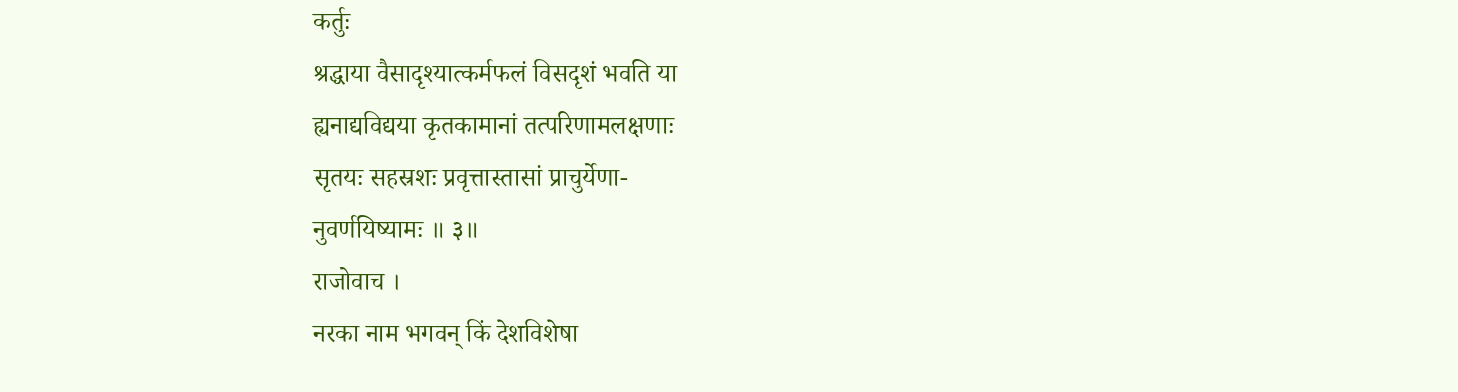कर्तुः
श्रद्धाया वैसादृश्यात्कर्मफलं विसदृशं भवति या
ह्यनाद्यविद्यया कृतकामानां तत्परिणामलक्षणाः
सृतयः सहस्रशः प्रवृत्तास्तासां प्राचुर्येणा-
नुवर्णयिष्यामः ॥ ३॥
राजोवाच ।
नरका नाम भगवन् किं देशविशेषा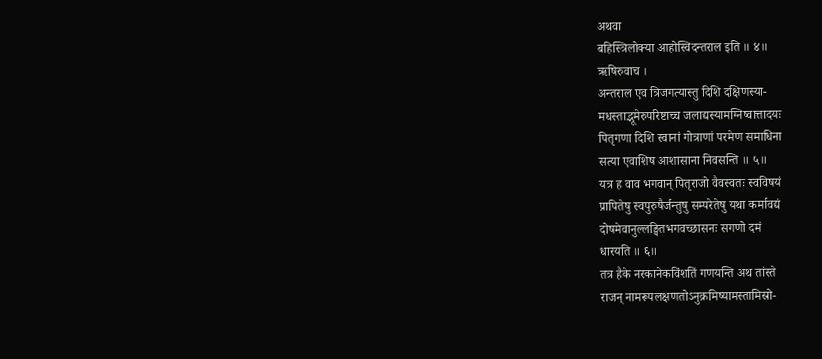अथवा
बहिस्त्रिलोक्या आहोस्विदन्तराल इति ॥ ४॥
ऋषिरुवाच ।
अन्तराल एव त्रिजगत्यास्तु दिशि दक्षिणस्या-
मधस्ताद्भूमेरुपरिष्टाच्च जलाद्यस्यामग्निष्वात्तादयः
पितृगणा दिशि स्वानां गोत्राणां परमेण समाधिना
सत्या एवाशिष आशासाना निवसन्ति ॥ ५॥
यत्र ह वाव भगवान् पितृराजो वैवस्वतः स्वविषयं
प्रापितेषु स्वपुरुषैर्जन्तुषु सम्परेतेषु यथा कर्मावद्यं
दोषमेवानुल्लङ्घितभगवच्छासनः सगणो दमं
धारयति ॥ ६॥
तत्र हैके नरकानेकविंशतिं गणयन्ति अथ तांस्ते
राजन् नामरूपलक्षणतोऽनुक्रमिष्यामस्तामिस्रो-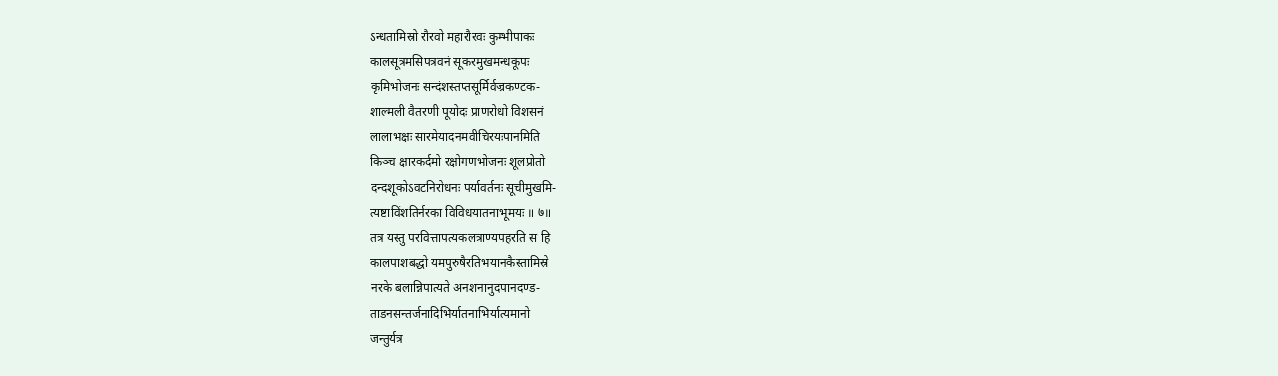ऽन्धतामिस्रो रौरवो महारौरवः कुम्भीपाकः
कालसूत्रमसिपत्रवनं सूकरमुखमन्धकूपः
कृमिभोजनः सन्दंशस्तप्तसूर्मिर्वज्रकण्टक-
शाल्मली वैतरणी पूयोदः प्राणरोधो विशसनं
लालाभक्षः सारमेयादनमवीचिरयःपानमिति
किञ्च क्षारकर्दमो रक्षोगणभोजनः शूलप्रोतो
दन्दशूकोऽवटनिरोधनः पर्यावर्तनः सूचीमुखमि-
त्यष्टाविंशतिर्नरका विविधयातनाभूमयः ॥ ७॥
तत्र यस्तु परवित्तापत्यकलत्राण्यपहरति स हि
कालपाशबद्धो यमपुरुषैरतिभयानकैस्तामिस्रे
नरके बलान्निपात्यते अनशनानुदपानदण्ड-
ताडनसन्तर्जनादिभिर्यातनाभिर्यात्यमानो
जन्तुर्यत्र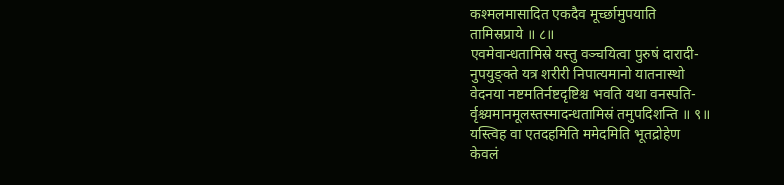कश्मलमासादित एकदैव मूर्च्छामुपयाति
तामिस्रप्राये ॥ ८॥
एवमेवान्धतामिस्रे यस्तु वञ्चयित्वा पुरुषं दारादी-
नुपयुङ्क्ते यत्र शरीरी निपात्यमानो यातनास्थो
वेदनया नष्टमतिर्नष्टदृष्टिश्च भवति यथा वनस्पति-
र्वृश्च्यमानमूलस्तस्मादन्धतामिस्रं तमुपदिशन्ति ॥ ९॥
यस्त्विह वा एतदहमिति ममेदमिति भूतद्रोहेण
केवलं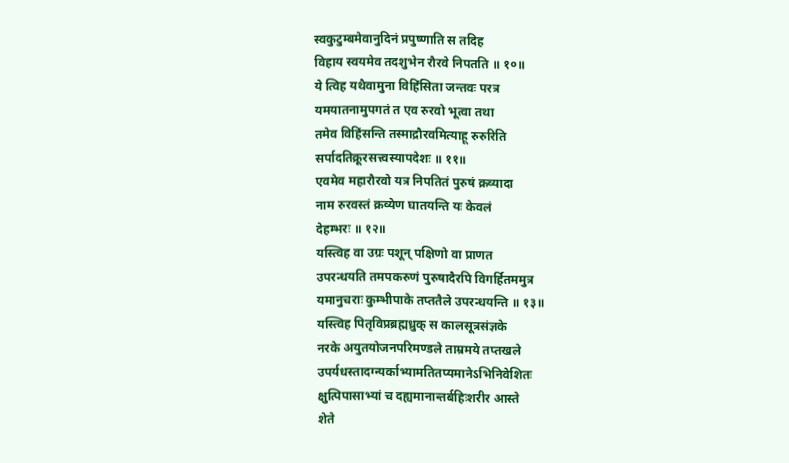स्वकुटुम्बमेवानुदिनं प्रपुष्णाति स तदिह
विहाय स्वयमेव तदशुभेन रौरवे निपतति ॥ १०॥
ये त्विह यथैवामुना विहिंसिता जन्तवः परत्र
यमयातनामुपगतं त एव रुरवो भूत्वा तथा
तमेव विहिंसन्ति तस्माद्रौरवमित्याहू रुरुरिति
सर्पादतिक्रूरसत्त्वस्यापदेशः ॥ ११॥
एवमेव महारौरवो यत्र निपतितं पुरुषं क्रव्यादा
नाम रुरवस्तं क्रव्येण घातयन्ति यः केवलं
देहम्भरः ॥ १२॥
यस्त्विह वा उग्रः पशून् पक्षिणो वा प्राणत
उपरन्धयति तमपकरुणं पुरुषादैरपि विगर्हितममुत्र
यमानुचराः कुम्भीपाके तप्ततैले उपरन्धयन्ति ॥ १३॥
यस्त्विह पितृविप्रब्रह्मध्रुक् स कालसूत्रसंज्ञके
नरके अयुतयोजनपरिमण्डले ताम्रमये तप्तखले
उपर्यधस्तादग्न्यर्काभ्यामतितप्यमानेऽभिनिवेशितः
क्षुत्पिपासाभ्यां च दह्यमानान्तर्बहिःशरीर आस्ते
शेते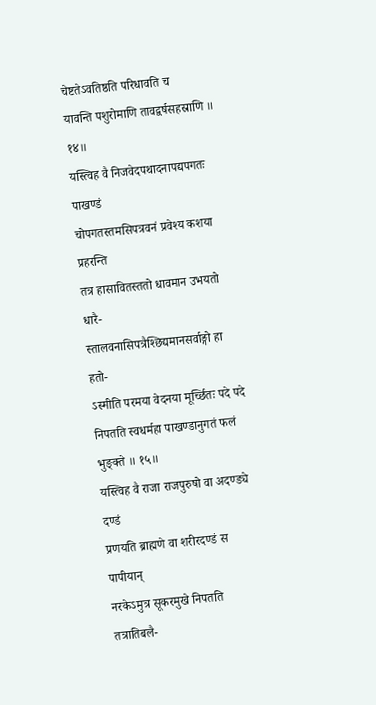चेष्टतेऽवतिष्ठति परिधावति च
यावन्ति पशुरोमाणि तावद्वर्षसहस्राणि ॥ १४॥
यस्त्विह वै निजवेदपथादनापद्यपगतः पाखण्डं
चोपगतस्तमसिपत्रवनं प्रवेश्य कशया प्रहरन्ति
तत्र हासावितस्ततो धावमान उभयतो धारै-
स्तालवनासिपत्रैश्छिद्यमानसर्वाङ्गो हा हतो-
ऽस्मीति परमया वेदनया मूर्च्छितः पदे पदे
निपतति स्वधर्महा पाखण्डानुगतं फलं भुङ्क्ते ॥ १५॥
यस्त्विह वै राजा राजपुरुषो वा अदण्ड्ये दण्डं
प्रणयति ब्राह्मणे वा शरीरदण्डं स पापीयान्
नरकेऽमुत्र सूकरमुखे निपतति तत्रातिबलै-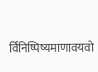र्विनिष्पिष्यमाणावयवो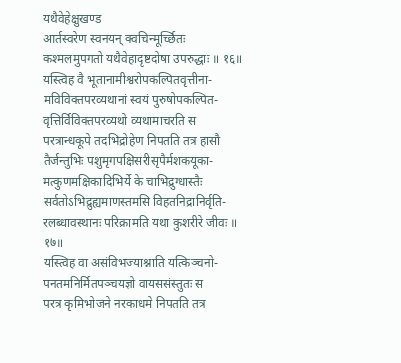यथैवेहेक्षुखण्ड
आर्तस्वरेण स्वनयन् क्वचिन्मूर्च्छितः
कश्मलमुपगतो यथैवेहादृष्टदोषा उपरुद्धाः ॥ १६॥
यस्त्विह वै भूतानामीश्वरोपकल्पितवृत्तीना-
मविविक्तपरव्यथानां स्वयं पुरुषोपकल्पित-
वृत्तिर्विविक्तपरव्यथो व्यथामाचरति स
परत्रान्धकूपे तदभिद्रोहेण निपतति तत्र हासौ
तैर्जन्तुभिः पशुमृगपक्षिसरीसृपैर्मशकयूका-
मत्कुणमक्षिकादिभिर्ये के चाभिद्रुग्धास्तैः
सर्वतोऽभिद्रुह्यमाणस्तमसि विहतनिद्रानिर्वृति-
रलब्धावस्थानः परिक्रामति यथा कुशरीरे जीवः ॥ १७॥
यस्त्विह वा असंविभज्याश्नाति यत्किञ्चनो-
पनतमनिर्मितपञ्चयज्ञो वायससंस्तुतः स
परत्र कृमिभोजने नरकाधमे निपतति तत्र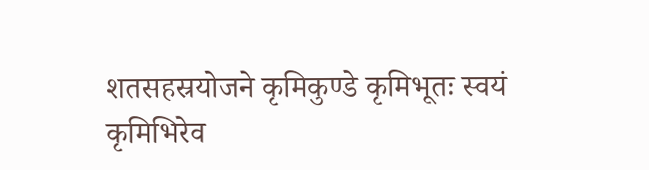शतसहस्रयोजने कृमिकुण्डे कृमिभूतः स्वयं
कृमिभिरेव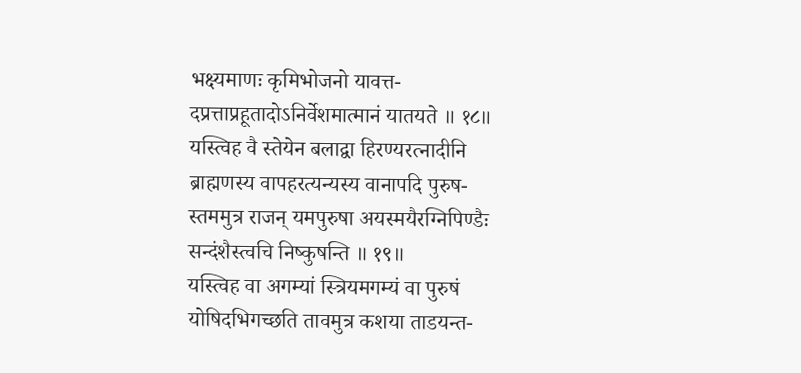भक्ष्यमाणः कृमिभोजनो यावत्त-
दप्रत्ताप्रहूतादोऽनिर्वेशमात्मानं यातयते ॥ १८॥
यस्त्विह वै स्तेयेन बलाद्वा हिरण्यरत्नादीनि
ब्राह्मणस्य वापहरत्यन्यस्य वानापदि पुरुष-
स्तममुत्र राजन् यमपुरुषा अयस्मयैरग्निपिण्डैः
सन्दंशैस्त्वचि निष्कुषन्ति ॥ १९॥
यस्त्विह वा अगम्यां स्त्रियमगम्यं वा पुरुषं
योषिदभिगच्छति तावमुत्र कशया ताडयन्त-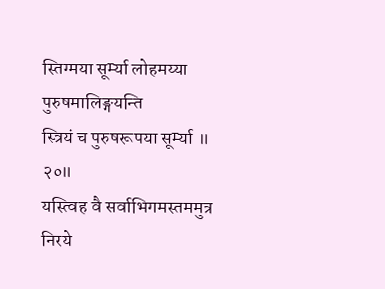स्तिग्मया सूर्म्या लोहमय्या पुरुषमालिङ्गयन्ति
स्त्रियं च पुरुषरूपया सूर्म्या ॥ २०॥
यस्त्विह वै सर्वाभिगमस्तममुत्र निरये